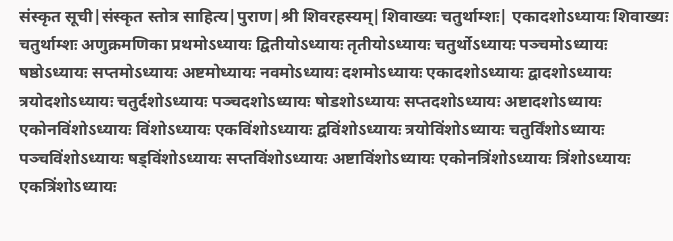संस्कृत सूची|संस्कृत स्तोत्र साहित्य|पुराण|श्री शिवरहस्यम्|शिवाख्यः चतुर्थाम्शः| एकादशोऽध्यायः शिवाख्यः चतुर्थाम्शः अणुक्रमणिका प्रथमोऽध्यायः द्वितीयोऽध्यायः तृतीयोऽध्यायः चतुर्थोऽध्यायः पञ्चमोऽध्यायः षष्ठोऽध्यायः सप्तमोऽध्यायः अष्टमोध्यायः नवमोऽध्यायः दशमोऽध्यायः एकादशोऽध्यायः द्वादशोऽध्यायः त्रयोदशोऽध्यायः चतुर्दशोऽध्यायः पञ्चदशोऽध्यायः षोडशोऽध्यायः सप्तदशोऽध्यायः अष्टादशोऽध्यायः एकोनविंशोऽध्यायः विंशोऽध्यायः एकविंशोऽध्यायः द्वविंशोऽध्यायः त्रयोविंशोऽध्यायः चतुर्विंशोऽध्यायः पञ्चविंशोऽध्यायः षड्विंशोऽध्यायः सप्तविंशोऽध्यायः अष्टाविंशोऽध्यायः एकोनत्रिंशोऽध्यायः त्रिंशोऽध्यायः एकत्रिंशोऽध्यायः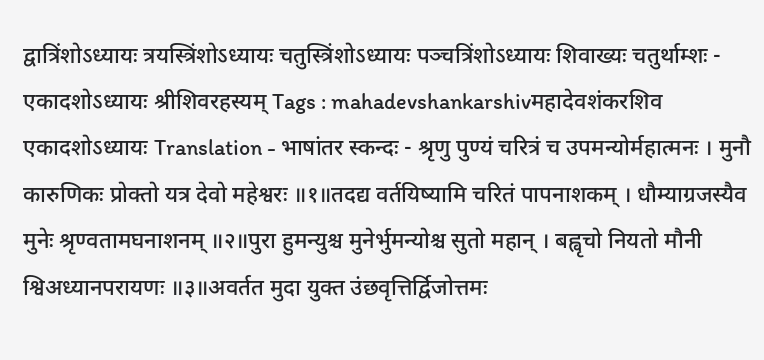द्वात्रिंशोऽध्यायः त्रयस्त्रिंशोऽध्यायः चतुस्त्रिंशोऽध्यायः पञ्चत्रिंशोऽध्यायः शिवाख्यः चतुर्थाम्शः - एकादशोऽध्यायः श्रीशिवरहस्यम् Tags : mahadevshankarshivमहादेवशंकरशिव एकादशोऽध्यायः Translation - भाषांतर स्कन्दः - श्रृणु पुण्यं चरित्रं च उपमन्योर्महात्मनः । मुनौ कारुणिकः प्रोक्तो यत्र देवो महेश्वरः ॥१॥तदद्य वर्तयिष्यामि चरितं पापनाशकम् । धौम्याग्रजस्यैव मुनेः श्रृण्वतामघनाशनम् ॥२॥पुरा हुमन्युश्च मुनेर्भुमन्योश्च सुतो महान् । बह्वृचो नियतो मौनी श्विअध्यानपरायणः ॥३॥अवर्तत मुदा युक्त उंछवृत्तिर्द्विजोत्तमः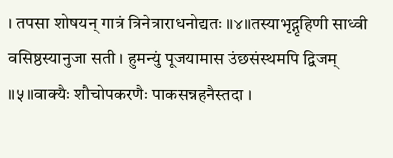। तपसा शोषयन् गात्रं त्रिनेत्राराधनोद्यतः ॥४॥तस्याभृद्गृहिणी साध्वी वसिष्ठस्यानुजा सती । हुमन्युं पूजयामास उंछसंस्थमपि द्विजम् ॥५॥वाक्यैः शौचोपकरणैः पाकसन्नहनैस्तदा ।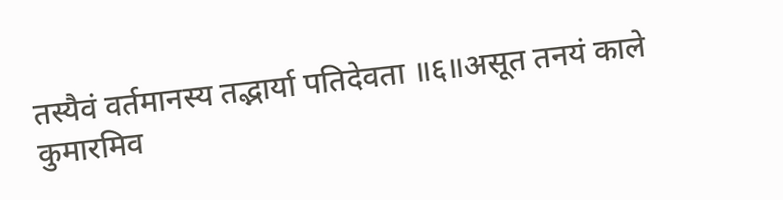तस्यैवं वर्तमानस्य तद्भार्या पतिदेवता ॥६॥असूत तनयं काले कुमारमिव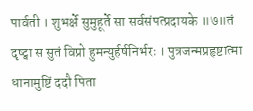पार्वती । शुभर्क्षे सुमुहूर्ते सा सर्वसंपत्प्रदायके ॥७॥तं दृष्ट्वा स सुतं विप्रो हुमन्युर्हर्षनिर्भरः । पुत्रजन्मप्रहृष्टात्मा धानामुष्टिं ददौ पिता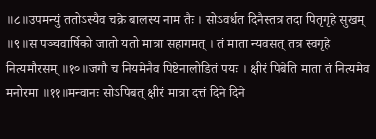॥८॥उपमन्युं ततोऽस्यैव चक्रे बालस्य नाम तैः । सोऽवर्धत दिनैस्तत्र तदा पितृगृहे सुखम् ॥९॥स पञ्चवार्षिको जातो यतो मात्रा सहागमत् । तं माता न्यवसत् तत्र स्वगृहे नित्यमौरसम् ॥१०॥जगौ च नियमेनैव पिष्टेनालोडितं पयः । क्षीरं पिबेति माता तं नित्यमेव मनोरमा ॥११॥मन्वानः सोऽपिबत् क्षीरं मात्रा दत्तं दिने दिने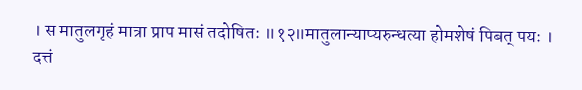। स मातुलगृहं मात्रा प्राप मासं तदोषितः ॥१२॥मातुलान्याप्यरुन्धत्या होमशेषं पिबत् पयः । दत्तं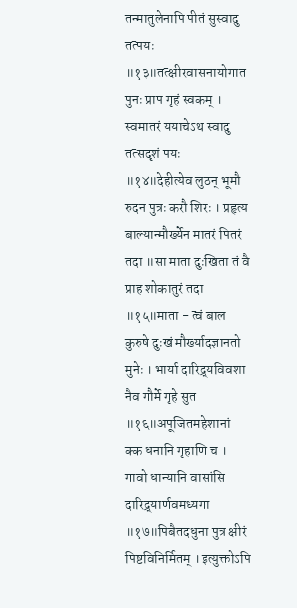तन्मातुलेनापि पीतं सुस्वादु तत्पयः ॥१३॥तत्क्षीरवासनायोगात पुनः प्राप गृहं स्वकम् । स्वमातरं ययाचेऽथ स्वादु तत्सदृशं पयः ॥१४॥देहीत्येव लुठन् भूमौ रुदन पुत्रः करौ शिरः । प्रहृत्य बाल्यान्मौर्ख्येन मातरं पितरं तदा ॥सा माता दुःखिता तं वै प्राह शोकातुरं तदा ॥१५॥माता - त्वं बाल कुरुषे दुःखं मौर्ख्यादज्ञानतो मुनेः । भार्या दारिद्र्यविवशा नैव गौर्मे गृहे सुत ॥१६॥अपूजितमहेशानां क्क धनानि गृहाणि च । गावो धान्यानि वासांसि दारिद्र्यार्णवमध्यगा ॥१७॥पिबैतदधुना पुत्र क्षीरं पिष्टविनिर्मितम् । इत्युक्तोऽपि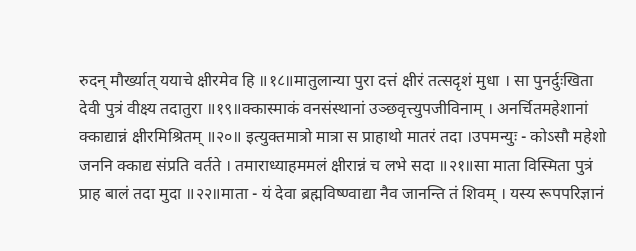रुदन् मौर्ख्यात् ययाचे क्षीरमेव हि ॥१८॥मातुलान्या पुरा दत्तं क्षीरं तत्सदृशं मुधा । सा पुनर्दुःखिता देवी पुत्रं वीक्ष्य तदातुरा ॥१९॥क्कास्माकं वनसंस्थानां उञ्छवृत्त्युपजीविनाम् । अनर्चितमहेशानां क्काद्यान्नं क्षीरमिश्रितम् ॥२०॥ इत्युक्तमात्रो मात्रा स प्राहाथो मातरं तदा ।उपमन्युः - कोऽसौ महेशो जननि क्काद्य संप्रति वर्तते । तमाराध्याहममलं क्षीरान्नं च लभे सदा ॥२१॥सा माता विस्मिता पुत्रं प्राह बालं तदा मुदा ॥२२॥माता - यं देवा ब्रह्मविष्ण्वाद्या नैव जानन्ति तं शिवम् । यस्य रूपपरिज्ञानं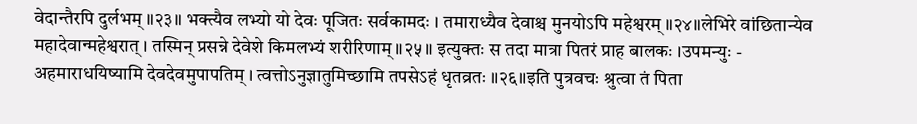वेदान्तैरपि दुर्लभम् ॥२३॥ भक्त्यैव लभ्यो यो देवः पूजितः सर्वकामदः । तमाराध्यैव देवाश्च मुनयोऽपि महेश्वरम् ॥२४॥लेभिरे वांछितान्येव महादेवान्महेश्वरात् । तस्मिन् प्रसन्ने देवेशे किमलभ्यं शरीरिणाम् ॥२५॥ इत्युक्तः स तदा मात्रा पितरं प्राह बालकः ।उपमन्युः - अहमाराधयिष्यामि देवदेवमुपापतिम् । त्वत्तोऽनुज्ञातुमिच्छामि तपसेऽहं धृतव्रतः ॥२६॥इति पुत्रवचः श्रुत्वा तं पिता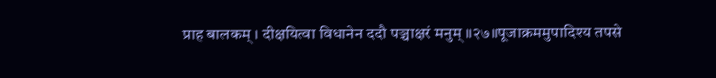प्राह बालकम् । दीक्षयित्वा विधानेन ददौ पञ्चाक्षरं मनुम् ॥२७॥पूजाक्रममुपादिश्य तपसे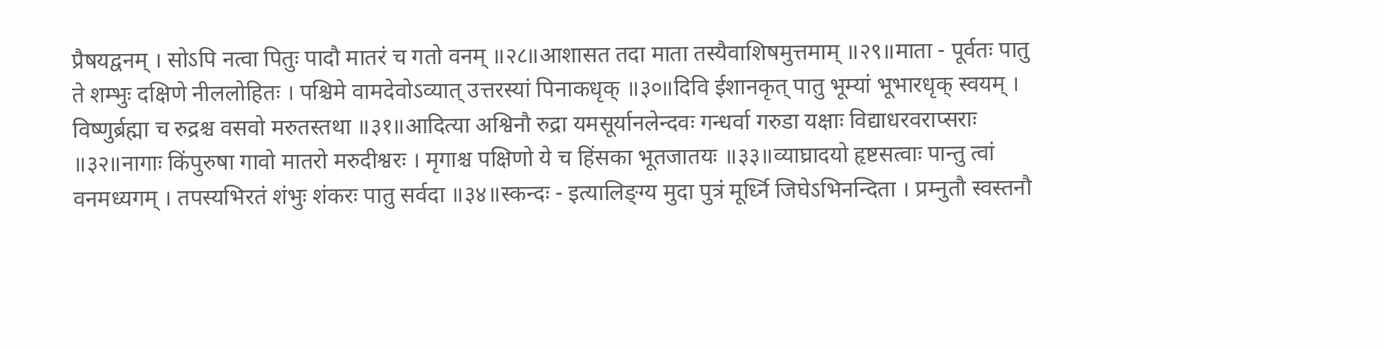प्रैषयद्वनम् । सोऽपि नत्वा पितुः पादौ मातरं च गतो वनम् ॥२८॥आशासत तदा माता तस्यैवाशिषमुत्तमाम् ॥२९॥माता - पूर्वतः पातु ते शम्भुः दक्षिणे नीललोहितः । पश्चिमे वामदेवोऽव्यात् उत्तरस्यां पिनाकधृक् ॥३०॥दिवि ईशानकृत् पातु भूम्यां भूभारधृक् स्वयम् । विष्णुर्ब्रह्मा च रुद्रश्च वसवो मरुतस्तथा ॥३१॥आदित्या अश्विनौ रुद्रा यमसूर्यानलेन्दवः गन्धर्वा गरुडा यक्षाः विद्याधरवराप्सराः ॥३२॥नागाः किंपुरुषा गावो मातरो मरुदीश्वरः । मृगाश्च पक्षिणो ये च हिंसका भूतजातयः ॥३३॥व्याघ्रादयो हृष्टसत्वाः पान्तु त्वां वनमध्यगम् । तपस्यभिरतं शंभुः शंकरः पातु सर्वदा ॥३४॥स्कन्दः - इत्यालिङ्ग्य मुदा पुत्रं मूर्ध्नि जिघेऽभिनन्दिता । प्रम्नुतौ स्वस्तनौ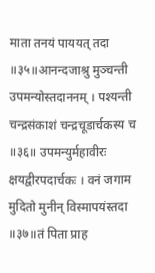माता तनयं पाययत् तदा ॥३५॥आनन्दजाश्रु मुञ्चन्ती उपमन्योस्तदाननम् । पश्यन्ती चन्द्रसंकाशं चन्द्रचूडार्चकस्य च ॥३६॥ उपमन्युर्महावीरः क्षयद्वीरपदार्चकः । वनं जगाम मुदितो मुनीन् विस्मापयंस्तदा ॥३७॥तं पिता प्राह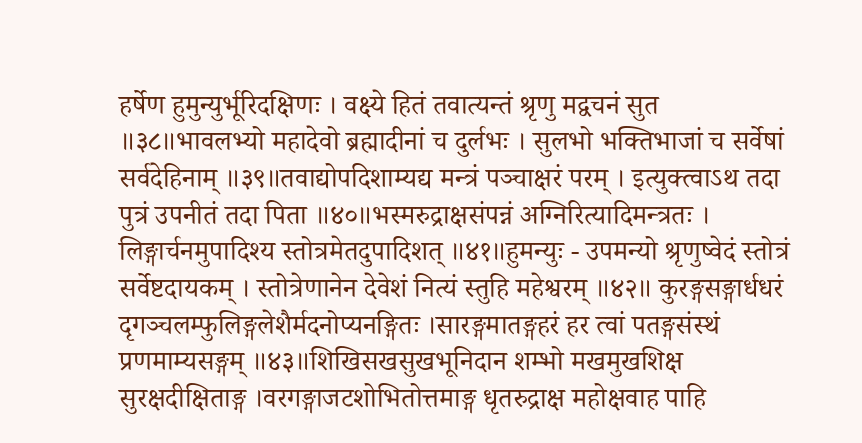हर्षेण हुमुन्युर्भूरिदक्षिणः । वक्ष्ये हितं तवात्यन्तं श्रृणु मद्वचनं सुत ॥३८॥भावलभ्यो महादेवो ब्रह्मादीनां च दुर्लभः । सुलभो भक्तिभाजां च सर्वेषां सर्वदेहिनाम् ॥३९॥तवाद्योपदिशाम्यद्य मन्त्रं पञ्चाक्षरं परम् । इत्युक्त्वाऽथ तदा पुत्रं उपनीतं तदा पिता ॥४०॥भस्मरुद्राक्षसंपन्नं अग्निरित्यादिमन्त्रतः । लिङ्गार्चनमुपादिश्य स्तोत्रमेतदुपादिशत् ॥४१॥हुमन्युः - उपमन्यो श्रृणुष्वेदं स्तोत्रं सर्वेष्टदायकम् । स्तोत्रेणानेन देवेशं नित्यं स्तुहि महेश्वरम् ॥४२॥ कुरङ्गसङ्गार्धधरं दृगञ्चलम्फुलिङ्गलेशैर्मदनोप्यनङ्गितः ।सारङ्गमातङ्गहरं हर त्वां पतङ्गसंस्थं प्रणमाम्यसङ्गम् ॥४३॥शिखिसखसुखभूनिदान शम्भो मखमुखशिक्ष सुरक्षदीक्षिताङ्ग ।वरगङ्गाजटशोभितोत्तमाङ्ग धृतरुद्राक्ष महोक्षवाह पाहि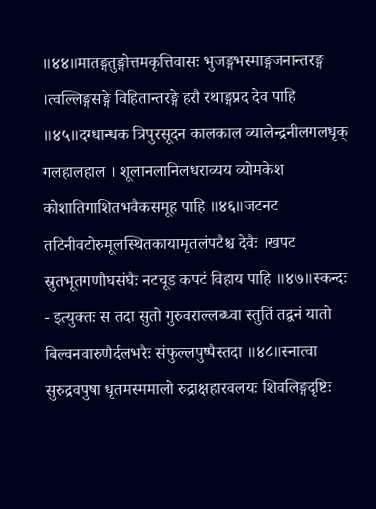॥४४॥मातङ्गतुङ्गोत्तमकृत्तिवासः भुजङ्गभस्माङ्गजनान्तरङ्ग ।त्वल्लिङ्गसङ्गे विहितान्तरङ्गे हरौ रथाङ्गप्रद देव पाहि ॥४५॥दग्धान्धक त्रिपुरसूदन कालकाल व्यालेन्द्रनीलगलधृक् गलहालहाल । शूलानलानिलधराव्यय व्योमकेश कोशातिगाशितभवैकसमूह पाहि ॥४६॥जटनट तटिनीवटोरुमूलस्थितकायामृतलंपटैश्च देवैः ।खपट स्रुतभूतगणौघसंघैः नटचूड कपटं विहाय पाहि ॥४७॥स्कन्दः - इत्युक्तः स तदा सुतो गुरुवराल्लब्ध्वा स्तुतिं तद्वनं यातो बिल्वनवारुणैर्दलभरैः संफुल्लपुष्पैस्तदा ॥४८॥स्नात्वा सुरुद्रवपुषा धृतमस्ममालो रुद्राक्षहारवलयः शिवलिङ्गदृष्टिः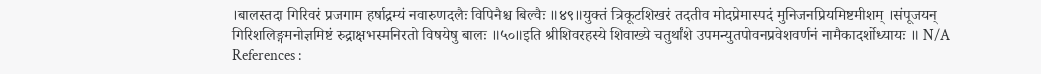।बालस्तदा गिरिवरं प्रजगाम हर्षाद्रम्यं नवारुणदलैः विपिनैश्च बिल्वैः ॥४९॥युक्तं त्रिकूटशिखरं तदतीव मोदप्रेमास्पदं मुनिजनप्रियमिष्टमीशम् ।संपूजयन् गिरिशलिङ्गमनोज्ञमिष्टं रुद्राक्षभस्मनिरतो विषयेषु बालः ॥५०॥इति श्रीशिवरहस्ये शिवाख्ये चतुर्थांशे उपमन्युतपोवनप्रवेशवर्णनं नामैकादर्शोध्यायः ॥ N/A References :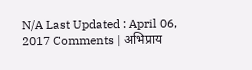N/A Last Updated : April 06, 2017 Comments | अभिप्राय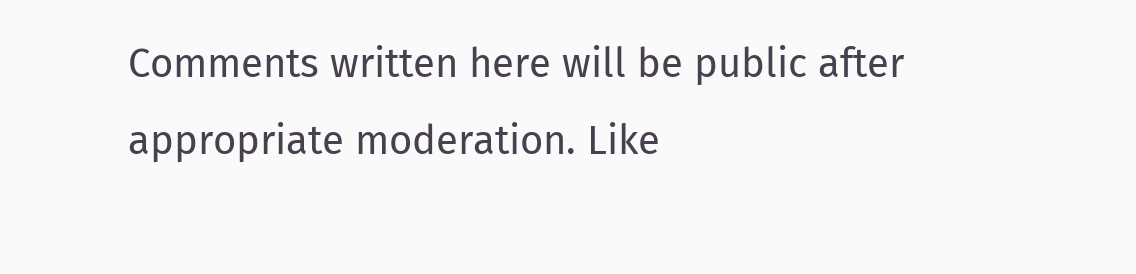Comments written here will be public after appropriate moderation. Like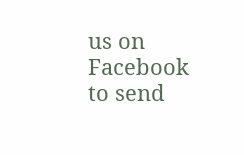us on Facebook to send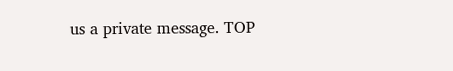us a private message. TOP